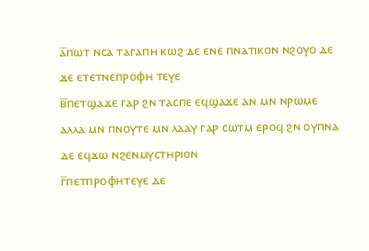ⲁ̅ⲡⲱⲧ ⲛⲥⲁ ⲧⲁⲅⲁⲡⲏ ⲕⲱϩ ⲇⲉ ⲉⲛⲉ ⲡⲛⲁⲧⲓⲕⲟⲛ ⲛϩⲟⲩⲟ ⲇⲉ ϫⲉ ⲉⲧⲉⲧⲛⲉⲡⲣⲟⲫⲏ ⲧⲉⲩⲉ
ⲃ̅ⲡⲉⲧϣⲁϫⲉ ⲅⲁⲣ ϩⲛ ⲧⲁⲥⲡⲉ ⲉϥϣⲁϫⲉ ⲁⲛ ⲙⲛ ⲛⲣⲱⲙⲉ ⲁⲗⲗⲁ ⲙⲛ ⲡⲛⲟⲩⲧⲉ ⲙⲛ ⲗⲁⲁⲩ ⲅⲁⲣ ⲥⲱⲧⲙ ⲉⲣⲟϥ ϩⲛ ⲟⲩⲡⲛⲁ ⲇⲉ ⲉϥϫⲱ ⲛϩⲉⲛⲙⲩⲥⲧⲏⲣⲓⲟⲛ
ⲅ̅ⲡⲉⲧⲡⲣⲟⲫⲏⲧⲉⲩⲉ ⲇⲉ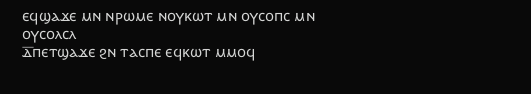ⲉϥϣⲁϫⲉ ⲙⲛ ⲛⲣⲱⲙⲉ ⲛⲟⲩⲕⲱⲧ ⲙⲛ ⲟⲩⲥⲟⲡⲥ ⲙⲛ ⲟⲩⲥⲟⲗⲥⲗ
ⲇ̅ⲡⲉⲧϣⲁϫⲉ ϩⲛ ⲧⲁⲥⲡⲉ ⲉϥⲕⲱⲧ ⲙⲙⲟϥ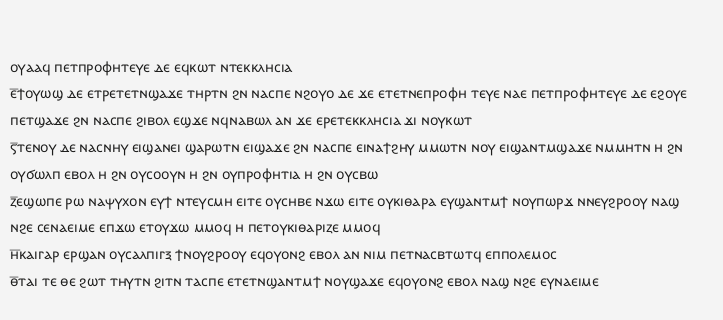ⲟⲩⲁⲁϥ ⲡⲉⲧⲡⲣⲟⲫⲏⲧⲉⲩⲉ ⲇⲉ ⲉϥⲕⲱⲧ ⲛⲧⲉⲕⲕⲗⲏⲥⲓⲁ
ⲉ̅ϯⲟⲩⲱϣ ⲇⲉ ⲉⲧⲣⲉⲧⲉⲧⲛϣⲁϫⲉ ⲧⲏⲣⲧⲛ ϩⲛ ⲛⲁⲥⲡⲉ ⲛϩⲟⲩⲟ ⲇⲉ ϫⲉ ⲉⲧⲉⲧⲛⲉⲡⲣⲟⲫⲏ ⲧⲉⲩⲉ ⲛⲁⲉ ⲡⲉⲧⲡⲣⲟⲫⲏⲧⲉⲩⲉ ⲇⲉ ⲉϩⲟⲩⲉ ⲡⲉⲧϣⲁϫⲉ ϩⲛ ⲛⲁⲥⲡⲉ ϩⲓⲃⲟⲗ ⲉϣϫⲉ ⲛϥⲛⲁⲃⲱⲗ ⲁⲛ ϫⲉ ⲉⲣⲉⲧⲉⲕⲕⲗⲏⲥⲓⲁ ϫⲓ ⲛⲟⲩⲕⲱⲧ
ⲋ̅ⲧⲉⲛⲟⲩ ⲇⲉ ⲛⲁⲥⲛⲏⲩ ⲉⲓϣⲁⲛⲉⲓ ϣⲁⲣⲱⲧⲛ ⲉⲓϣⲁϫⲉ ϩⲛ ⲛⲁⲥⲡⲉ ⲉⲓⲛⲁϯϩⲏⲩ ⲙⲙⲱⲧⲛ ⲛⲟⲩ ⲉⲓϣⲁⲛⲧⲙϣⲁϫⲉ ⲛⲙⲙⲏⲧⲛ ⲏ ϩⲛ ⲟⲩϭⲱⲗⲡ ⲉⲃⲟⲗ ⲏ ϩⲛ ⲟⲩⲥⲟⲟⲩⲛ ⲏ ϩⲛ ⲟⲩⲡⲣⲟⲫⲏⲧⲓⲁ ⲏ ϩⲛ ⲟⲩⲥⲃⲱ
ⲍ̅ⲉϣⲱⲡⲉ ⲣⲱ ⲛⲁⲯⲩⲭⲟⲛ ⲉⲩϯ ⲛⲧⲉⲩⲥⲙⲏ ⲉⲓⲧⲉ ⲟⲩⲥⲏⲃⲉ ⲛϫⲱ ⲉⲓⲧⲉ ⲟⲩⲕⲓⲑⲁⲣⲁ ⲉⲩϣⲁⲛⲧⲙϯ ⲛⲟⲩⲡⲱⲣϫ ⲛⲛⲉⲩϩⲣⲟⲟⲩ ⲛⲁϣ ⲛϩⲉ ⲥⲉⲛⲁⲉⲓⲙⲉ ⲉⲡϫⲱ ⲉⲧⲟⲩϫⲱ ⲙⲙⲟϥ ⲏ ⲡⲉⲧⲟⲩⲕⲓⲑⲁⲣⲓⲍⲉ ⲙⲙⲟϥ
ⲏ̅ⲕⲁⲓⲅⲁⲣ ⲉⲣϣⲁⲛ ⲟⲩⲥⲁⲗⲡⲓⲅⲝ ϯⲛⲟⲩϩⲣⲟⲟⲩ ⲉϥⲟⲩⲟⲛϩ ⲉⲃⲟⲗ ⲁⲛ ⲛⲓⲙ ⲡⲉⲧⲛⲁⲥⲃⲧⲱⲧϥ ⲉⲡⲡⲟⲗⲉⲙⲟⲥ
ⲑ̅ⲧⲁⲓ ⲧⲉ ⲑⲉ ϩⲱⲧ ⲧⲏⲩⲧⲛ ϩⲓⲧⲛ ⲧⲁⲥⲡⲉ ⲉⲧⲉⲧⲛϣⲁⲛⲧⲙϯ ⲛⲟⲩϣⲁϫⲉ ⲉϥⲟⲩⲟⲛϩ ⲉⲃⲟⲗ ⲛⲁϣ ⲛϩⲉ ⲉⲩⲛⲁⲉⲓⲙⲉ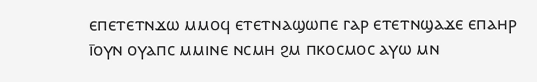ⲉⲡⲉⲧⲉⲧⲛϫⲱ ⲙⲙⲟϥ ⲉⲧⲉⲧⲛⲁϣⲱⲡⲉ ⲅⲁⲣ ⲉⲧⲉⲧⲛϣⲁϫⲉ ⲉⲡⲁⲏⲣ
ⲓ̅ⲟⲩⲛ ⲟⲩⲁⲡⲥ ⲙⲙⲓⲛⲉ ⲛⲥⲙⲏ ϩⲙ ⲡⲕⲟⲥⲙⲟⲥ ⲁⲩⲱ ⲙⲛ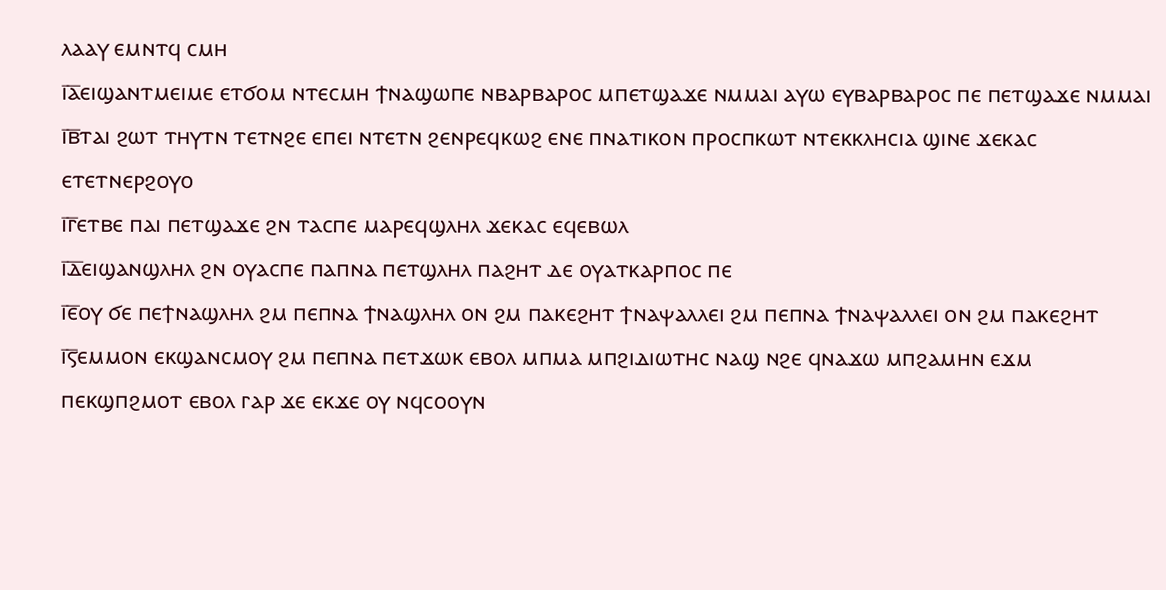ⲗⲁⲁⲩ ⲉⲙⲛⲧϥ ⲥⲙⲏ
ⲓ̅ⲁ̅ⲉⲓϣⲁⲛⲧⲙⲉⲓⲙⲉ ⲉⲧϭⲟⲙ ⲛⲧⲉⲥⲙⲏ ϯⲛⲁϣⲱⲡⲉ ⲛⲃⲁⲣⲃⲁⲣⲟⲥ ⲙⲡⲉⲧϣⲁϫⲉ ⲛⲙⲙⲁⲓ ⲁⲩⲱ ⲉⲩⲃⲁⲣⲃⲁⲣⲟⲥ ⲡⲉ ⲡⲉⲧϣⲁϫⲉ ⲛⲙⲙⲁⲓ
ⲓ̅ⲃ̅ⲧⲁⲓ ϩⲱⲧ ⲧⲏⲩⲧⲛ ⲧⲉⲧⲛϩⲉ ⲉⲡⲉⲓ ⲛⲧⲉⲧⲛ ϩⲉⲛⲣⲉϥⲕⲱϩ ⲉⲛⲉ ⲡⲛⲁⲧⲓⲕⲟⲛ ⲡⲣⲟⲥⲡⲕⲱⲧ ⲛⲧⲉⲕⲕⲗⲏⲥⲓⲁ ϣⲓⲛⲉ ϫⲉⲕⲁⲥ ⲉⲧⲉⲧⲛⲉⲣϩⲟⲩⲟ
ⲓ̅ⲅ̅ⲉⲧⲃⲉ ⲡⲁⲓ ⲡⲉⲧϣⲁϫⲉ ϩⲛ ⲧⲁⲥⲡⲉ ⲙⲁⲣⲉϥϣⲗⲏⲗ ϫⲉⲕⲁⲥ ⲉϥⲉⲃⲱⲗ
ⲓ̅ⲇ̅ⲉⲓϣⲁⲛϣⲗⲏⲗ ϩⲛ ⲟⲩⲁⲥⲡⲉ ⲡⲁⲡⲛⲁ ⲡⲉⲧϣⲗⲏⲗ ⲡⲁϩⲏⲧ ⲇⲉ ⲟⲩⲁⲧⲕⲁⲣⲡⲟⲥ ⲡⲉ
ⲓ̅ⲉ̅ⲟⲩ ϭⲉ ⲡⲉϯⲛⲁϣⲗⲏⲗ ϩⲙ ⲡⲉⲡⲛⲁ ϯⲛⲁϣⲗⲏⲗ ⲟⲛ ϩⲙ ⲡⲁⲕⲉϩⲏⲧ ϯⲛⲁⲯⲁⲗⲗⲉⲓ ϩⲙ ⲡⲉⲡⲛⲁ ϯⲛⲁⲯⲁⲗⲗⲉⲓ ⲟⲛ ϩⲙ ⲡⲁⲕⲉϩⲏⲧ
ⲓ̅ⲋ̅ⲉⲙⲙⲟⲛ ⲉⲕϣⲁⲛⲥⲙⲟⲩ ϩⲙ ⲡⲉⲡⲛⲁ ⲡⲉⲧϫⲱⲕ ⲉⲃⲟⲗ ⲙⲡⲙⲁ ⲙⲡϩⲓⲇⲓⲱⲧⲏⲥ ⲛⲁϣ ⲛϩⲉ ϥⲛⲁϫⲱ ⲙⲡϩⲁⲙⲏⲛ ⲉϫⲙ ⲡⲉⲕϣⲡϩⲙⲟⲧ ⲉⲃⲟⲗ ⲅⲁⲣ ϫⲉ ⲉⲕϫⲉ ⲟⲩ ⲛϥⲥⲟⲟⲩⲛ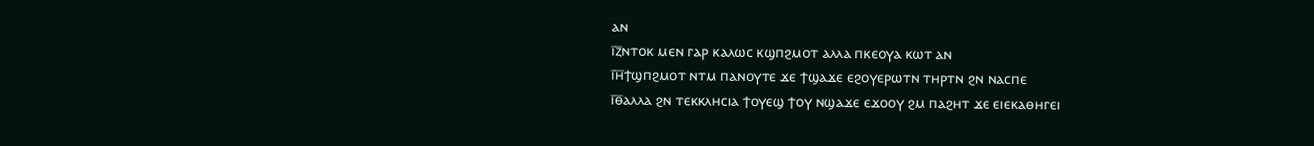ⲁⲛ
ⲓ̅ⲍ̅ⲛⲧⲟⲕ ⲙⲉⲛ ⲅⲁⲣ ⲕⲁⲗⲱⲥ ⲕϣⲡϩⲙⲟⲧ ⲁⲗⲗⲁ ⲡⲕⲉⲟⲩⲁ ⲕⲱⲧ ⲁⲛ
ⲓ̅ⲏ̅ϯϣⲡϩⲙⲟⲧ ⲛⲧⲙ ⲡⲁⲛⲟⲩⲧⲉ ϫⲉ ϯϣⲁϫⲉ ⲉϩⲟⲩⲉⲣⲱⲧⲛ ⲧⲏⲣⲧⲛ ϩⲛ ⲛⲁⲥⲡⲉ
ⲓ̅ⲑ̅ⲁⲗⲗⲁ ϩⲛ ⲧⲉⲕⲕⲗⲏⲥⲓⲁ ϯⲟⲩⲉϣ ϯⲟⲩ ⲛϣⲁϫⲉ ⲉϫⲟⲟⲩ ϩⲙ ⲡⲁϩⲏⲧ ϫⲉ ⲉⲓⲉⲕⲁⲑⲏⲅⲉⲓ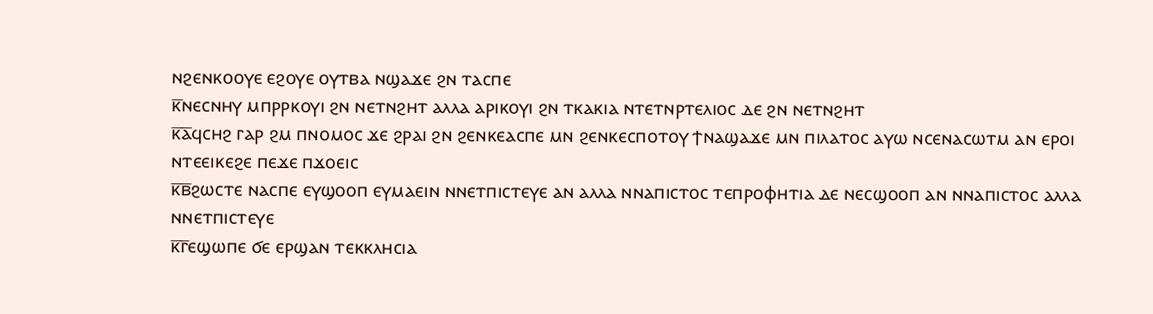ⲛϩⲉⲛⲕⲟⲟⲩⲉ ⲉϩⲟⲩⲉ ⲟⲩⲧⲃⲁ ⲛϣⲁϫⲉ ϩⲛ ⲧⲁⲥⲡⲉ
ⲕ̅ⲛⲉⲥⲛⲏⲩ ⲙⲡⲣⲣⲕⲟⲩⲓ ϩⲛ ⲛⲉⲧⲛϩⲏⲧ ⲁⲗⲗⲁ ⲁⲣⲓⲕⲟⲩⲓ ϩⲛ ⲧⲕⲁⲕⲓⲁ ⲛⲧⲉⲧⲛⲣⲧⲉⲗⲓⲟⲥ ⲇⲉ ϩⲛ ⲛⲉⲧⲛϩⲏⲧ
ⲕ̅ⲁ̅ϥⲥⲏϩ ⲅⲁⲣ ϩⲙ ⲡⲛⲟⲙⲟⲥ ϫⲉ ϩⲣⲁⲓ ϩⲛ ϩⲉⲛⲕⲉⲁⲥⲡⲉ ⲙⲛ ϩⲉⲛⲕⲉⲥⲡⲟⲧⲟⲩ ϯⲛⲁϣⲁϫⲉ ⲙⲛ ⲡⲓⲗⲁⲧⲟⲥ ⲁⲩⲱ ⲛⲥⲉⲛⲁⲥⲱⲧⲙ ⲁⲛ ⲉⲣⲟⲓ ⲛⲧⲉⲉⲓⲕⲉϩⲉ ⲡⲉϫⲉ ⲡϫⲟⲉⲓⲥ
ⲕ̅ⲃ̅ϩⲱⲥⲧⲉ ⲛⲁⲥⲡⲉ ⲉⲩϣⲟⲟⲡ ⲉⲩⲙⲁⲉⲓⲛ ⲛⲛⲉⲧⲡⲓⲥⲧⲉⲩⲉ ⲁⲛ ⲁⲗⲗⲁ ⲛⲛⲁⲡⲓⲥⲧⲟⲥ ⲧⲉⲡⲣⲟⲫⲏⲧⲓⲁ ⲇⲉ ⲛⲉⲥϣⲟⲟⲡ ⲁⲛ ⲛⲛⲁⲡⲓⲥⲧⲟⲥ ⲁⲗⲗⲁ ⲛⲛⲉⲧⲡⲓⲥⲧⲉⲩⲉ
ⲕ̅ⲅ̅ⲉϣⲱⲡⲉ ϭⲉ ⲉⲣϣⲁⲛ ⲧⲉⲕⲕⲗⲏⲥⲓⲁ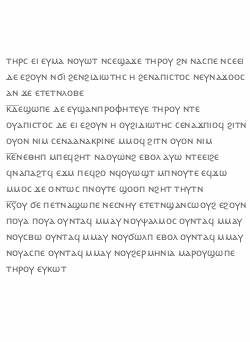ⲧⲏⲣⲥ ⲉⲓ ⲉⲩⲙⲁ ⲛⲟⲩⲱⲧ ⲛⲥⲉϣⲁϫⲉ ⲧⲏⲣⲟⲩ ϩⲛ ⲛⲁⲥⲡⲉ ⲛⲥⲉⲉⲓ ⲇⲉ ⲉϩⲟⲩⲛ ⲛϭⲓ ϩⲉⲛϩⲓⲇⲓⲱⲧⲏⲥ ⲏ ϩⲉⲛⲁⲡⲓⲥⲧⲟⲥ ⲛⲉⲩⲛⲁϫⲟⲟⲥ ⲁⲛ ϫⲉ ⲉⲧⲉⲧⲛⲗⲟⲃⲉ
ⲕ̅ⲇ̅ⲉϣⲱⲡⲉ ⲇⲉ ⲉⲩϣⲁⲛⲡⲣⲟⲫⲏⲧⲉⲩⲉ ⲧⲏⲣⲟⲩ ⲛⲧⲉ ⲟⲩⲁⲡⲓⲥⲧⲟⲥ ⲇⲉ ⲉⲓ ⲉϩⲟⲩⲛ ⲏ ⲟⲩϩⲓⲇⲓⲱⲧⲏⲥ ⲥⲉⲛⲁϫⲡⲓⲟϥ ϩⲓⲧⲛ ⲟⲩⲟⲛ ⲛⲓⲙ ⲥⲉⲛⲁⲁⲛⲁⲕⲣⲓⲛⲉ ⲙⲙⲟϥ ϩⲓⲧⲛ ⲟⲩⲟⲛ ⲛⲓⲙ
ⲕ̅ⲉ̅ⲛⲉⲑⲏⲡ ⲙⲡⲉϥϩⲏⲧ ⲛⲁⲟⲩⲱⲛϩ ⲉⲃⲟⲗ ⲁⲩⲱ ⲛⲧⲉⲉⲓϩⲉ ϥⲛⲁⲡⲁϩⲧϥ ⲉϫⲙ ⲡⲉϥϩⲟ ⲛϥⲟⲩⲱϣⲧ ⲙⲡⲛⲟⲩⲧⲉ ⲉϥϫⲱ ⲙⲙⲟⲥ ϫⲉ ⲟⲛⲧⲱⲥ ⲡⲛⲟⲩⲧⲉ ϣⲟⲟⲡ ⲛϩⲏⲧ ⲧⲏⲩⲧⲛ
ⲕ̅ⲋ̅ⲟⲩ ϭⲉ ⲡⲉⲧⲛⲁϣⲱⲡⲉ ⲛⲉⲥⲛⲏⲩ ⲉⲧⲉⲧⲛϣⲁⲛⲥⲱⲟⲩϩ ⲉϩⲟⲩⲛ ⲡⲟⲩⲁ ⲡⲟⲩⲁ ⲟⲩⲛⲧⲁϥ ⲙⲙⲁⲩ ⲛⲟⲩⲯⲁⲗⲙⲟⲥ ⲟⲩⲛⲧⲁϥ ⲙⲙⲁⲩ ⲛⲟⲩⲥⲃⲱ ⲟⲩⲛⲧⲁϥ ⲙⲙⲁⲩ ⲛⲟⲩϭⲱⲗⲡ ⲉⲃⲟⲗ ⲟⲩⲛⲧⲁϥ ⲙⲙⲁⲩ ⲛⲟⲩⲁⲥⲡⲉ ⲟⲩⲛⲧⲁϥ ⲙⲙⲁⲩ ⲛⲟⲩϩⲉⲣⲙⲏⲛⲓⲁ ⲙⲁⲣⲟⲩϣⲱⲡⲉ ⲧⲏⲣⲟⲩ ⲉⲩⲕⲱⲧ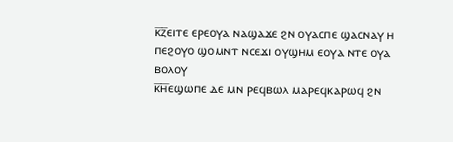ⲕ̅ⲍ̅ⲉⲓⲧⲉ ⲉⲣⲉⲟⲩⲁ ⲛⲁϣⲁϫⲉ ϩⲛ ⲟⲩⲁⲥⲡⲉ ϣⲁⲥⲛⲁⲩ ⲏ ⲡⲉϩⲟⲩⲟ ϣⲟⲙⲛⲧ ⲛⲥⲉϫⲓ ⲟⲩϣⲏⲙ ⲉⲟⲩⲁ ⲛⲧⲉ ⲟⲩⲁ ⲃⲟⲗⲟⲩ
ⲕ̅ⲏ̅ⲉϣⲱⲡⲉ ⲇⲉ ⲙⲛ ⲣⲉϥⲃⲱⲗ ⲙⲁⲣⲉϥⲕⲁⲣⲱϥ ϩⲛ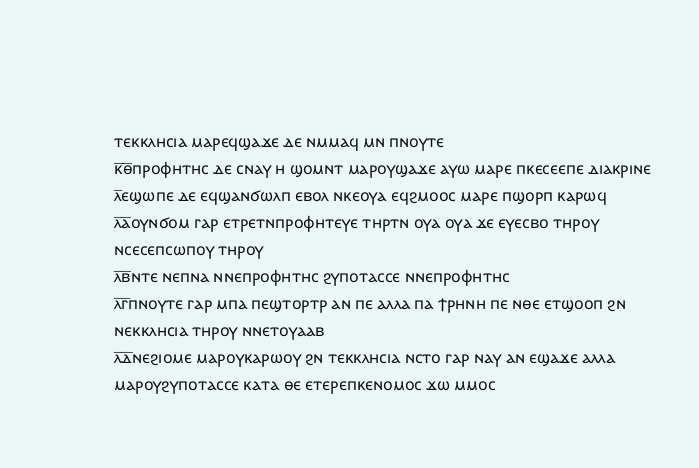ⲧⲉⲕⲕⲗⲏⲥⲓⲁ ⲙⲁⲣⲉϥϣⲁϫⲉ ⲇⲉ ⲛⲙⲙⲁϥ ⲙⲛ ⲡⲛⲟⲩⲧⲉ
ⲕ̅ⲑ̅ⲡⲣⲟⲫⲏⲧⲏⲥ ⲇⲉ ⲥⲛⲁⲩ ⲏ ϣⲟⲙⲛⲧ ⲙⲁⲣⲟⲩϣⲁϫⲉ ⲁⲩⲱ ⲙⲁⲣⲉ ⲡⲕⲉⲥⲉⲉⲡⲉ ⲇⲓⲁⲕⲣⲓⲛⲉ
ⲗ̅ⲉϣⲱⲡⲉ ⲇⲉ ⲉϥϣⲁⲛϭⲱⲗⲡ ⲉⲃⲟⲗ ⲛⲕⲉⲟⲩⲁ ⲉϥϩⲙⲟⲟⲥ ⲙⲁⲣⲉ ⲡϣⲟⲣⲡ ⲕⲁⲣⲱϥ
ⲗ̅ⲁ̅ⲟⲩⲛϭⲟⲙ ⲅⲁⲣ ⲉⲧⲣⲉⲧⲛⲡⲣⲟⲫⲏⲧⲉⲩⲉ ⲧⲏⲣⲧⲛ ⲟⲩⲁ ⲟⲩⲁ ϫⲉ ⲉⲩⲉⲥⲃⲟ ⲧⲏⲣⲟⲩ ⲛⲥⲉⲥⲉⲡⲥⲱⲡⲟⲩ ⲧⲏⲣⲟⲩ
ⲗ̅ⲃ̅ⲛⲧⲉ ⲛⲉⲡⲛⲁ ⲛⲛⲉⲡⲣⲟⲫⲏⲧⲏⲥ ϩⲩⲡⲟⲧⲁⲥⲥⲉ ⲛⲛⲉⲡⲣⲟⲫⲏⲧⲏⲥ
ⲗ̅ⲅ̅ⲡⲛⲟⲩⲧⲉ ⲅⲁⲣ ⲙⲡⲁ ⲡⲉϣⲧⲟⲣⲧⲣ ⲁⲛ ⲡⲉ ⲁⲗⲗⲁ ⲡⲁ ϯⲣⲏⲛⲏ ⲡⲉ ⲛⲑⲉ ⲉⲧϣⲟⲟⲡ ϩⲛ ⲛⲉⲕⲕⲗⲏⲥⲓⲁ ⲧⲏⲣⲟⲩ ⲛⲛⲉⲧⲟⲩⲁⲁⲃ
ⲗ̅ⲇ̅ⲛⲉϩⲓⲟⲙⲉ ⲙⲁⲣⲟⲩⲕⲁⲣⲱⲟⲩ ϩⲛ ⲧⲉⲕⲕⲗⲏⲥⲓⲁ ⲛⲥⲧⲟ ⲅⲁⲣ ⲛⲁⲩ ⲁⲛ ⲉϣⲁϫⲉ ⲁⲗⲗⲁ ⲙⲁⲣⲟⲩϩⲩⲡⲟⲧⲁⲥⲥⲉ ⲕⲁⲧⲁ ⲑⲉ ⲉⲧⲉⲣⲉⲡⲕⲉⲛⲟⲙⲟⲥ ϫⲱ ⲙⲙⲟⲥ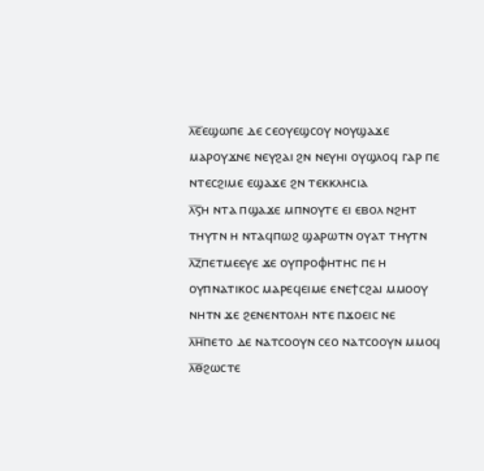ⲗ̅ⲉ̅ⲉϣⲱⲡⲉ ⲇⲉ ⲥⲉⲟⲩⲉϣⲥⲟⲩ ⲛⲟⲩϣⲁϫⲉ ⲙⲁⲣⲟⲩϫⲛⲉ ⲛⲉⲩϩⲁⲓ ϩⲛ ⲛⲉⲩⲏⲓ ⲟⲩϣⲗⲟϥ ⲅⲁⲣ ⲡⲉ ⲛⲧⲉⲥϩⲓⲙⲉ ⲉϣⲁϫⲉ ϩⲛ ⲧⲉⲕⲕⲗⲏⲥⲓⲁ
ⲗ̅ⲋ̅ⲏ ⲛⲧⲁ ⲡϣⲁϫⲉ ⲙⲡⲛⲟⲩⲧⲉ ⲉⲓ ⲉⲃⲟⲗ ⲛϩⲏⲧ ⲧⲏⲩⲧⲛ ⲏ ⲛⲧⲁϥⲡⲱϩ ϣⲁⲣⲱⲧⲛ ⲟⲩⲁⲧ ⲧⲏⲩⲧⲛ
ⲗ̅ⲍ̅ⲡⲉⲧⲙⲉⲉⲩⲉ ϫⲉ ⲟⲩⲡⲣⲟⲫⲏⲧⲏⲥ ⲡⲉ ⲏ ⲟⲩⲡⲛⲁⲧⲓⲕⲟⲥ ⲙⲁⲣⲉϥⲉⲓⲙⲉ ⲉⲛⲉϯⲥϩⲁⲓ ⲙⲙⲟⲟⲩ ⲛⲏⲧⲛ ϫⲉ ϩⲉⲛⲉⲛⲧⲟⲗⲏ ⲛⲧⲉ ⲡϫⲟⲉⲓⲥ ⲛⲉ
ⲗ̅ⲏ̅ⲡⲉⲧⲟ ⲇⲉ ⲛⲁⲧⲥⲟⲟⲩⲛ ⲥⲉⲟ ⲛⲁⲧⲥⲟⲟⲩⲛ ⲙⲙⲟϥ
ⲗ̅ⲑ̅ϩⲱⲥⲧⲉ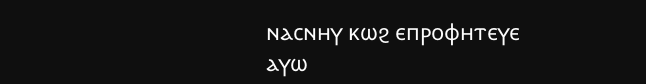ⲛⲁⲥⲛⲏⲩ ⲕⲱϩ ⲉⲡⲣⲟⲫⲏⲧⲉⲩⲉ ⲁⲩⲱ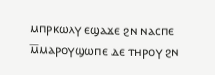ⲙⲡⲣⲕⲱⲗⲩ ⲉϣⲁϫⲉ ϩⲛ ⲛⲁⲥⲡⲉ
ⲙ̅ⲙⲁⲣⲟⲩϣⲱⲡⲉ ⲇⲉ ⲧⲏⲣⲟⲩ ϩⲛ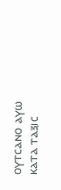ⲟⲩⲧⲥⲁⲛⲟ ⲁⲩⲱ ⲕⲁⲧⲁ ⲧⲁⲝⲓⲥ